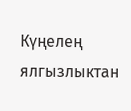Күңелең ялгызлыктан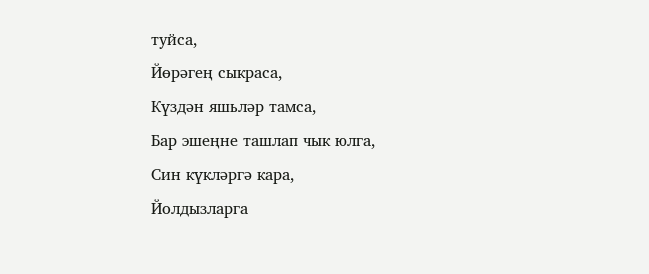туйса,
Йөрәгең сыкраса,
Күздән яшьләр тамса,
Бар эшеңне ташлап чык юлга,
Син күкләргә кара,
Йолдызларга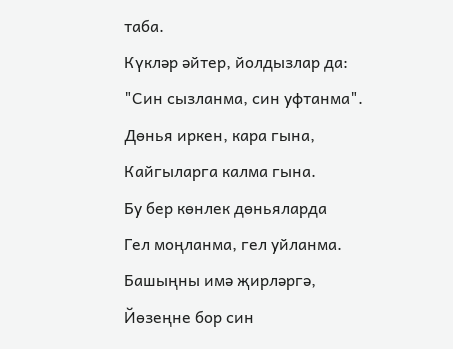таба.
Күкләр әйтер, йолдызлар да:
"Син сызланма, син уфтанма".
Дөнья иркен, кара гына,
Кайгыларга калма гына.
Бу бер көнлек дөньяларда
Гел моңланма, гел уйланма.
Башыңны имә җирләргә,
Йөзеңне бор син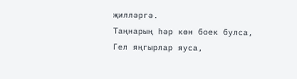җилләргә.
Таңнарың һәр көн боек булса,
Гел яңгырлар яуса,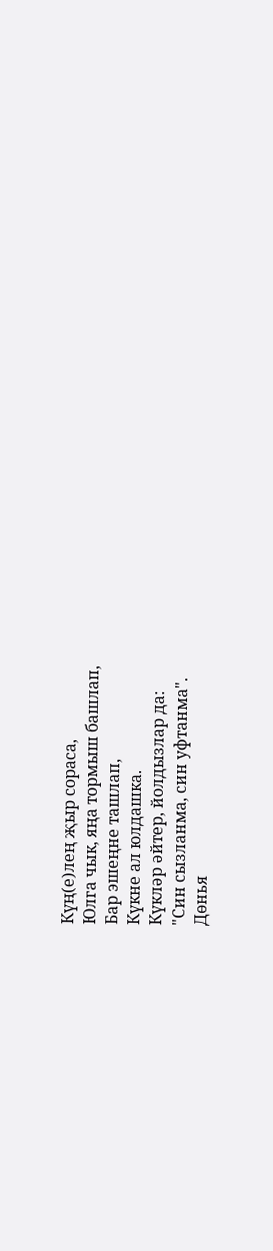Күң(е)лең җыр сораса,
Юлга чык, яңа тормыш башлап,
Бар эшеңне ташлап,
Күкне ал юлдашка.
Күкләр әйтер, йолдызлар да:
"Син сызланма, син уфтанма".
Дөнья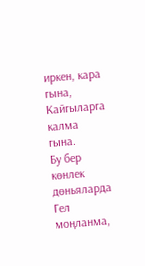иркен, кара гына,
Кайгыларга калма гына.
Бу бер көнлек дөньяларда
Гел моңланма,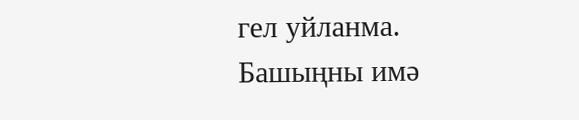гел уйланма.
Башыңны имә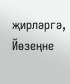җирләргә,
Йөзеңне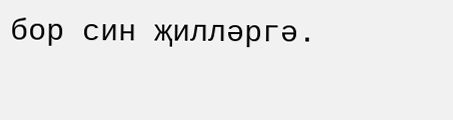бор син җилләргә.